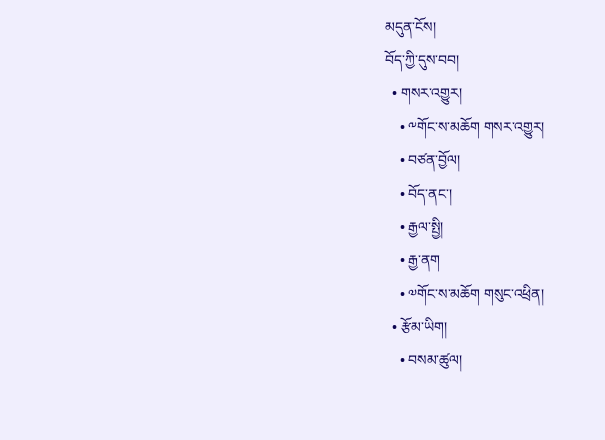མདུན་ངོས།
བོད་ཀྱི་དུས་བབ།
  • གསར་འགྱུར།
    • ༸གོང་ས་མཆོག གསར་འགྱུར།
    • བཙན་བྱོལ།
    • བོད་ནང་།
    • རྒྱལ་སྤྱི།
    • རྒྱ་ནག
    • ༧གོང་ས་མཆོག གསུང་འཕྲིན།
  • རྩོམ་ཡིག།
    • བསམ་ཚུལ།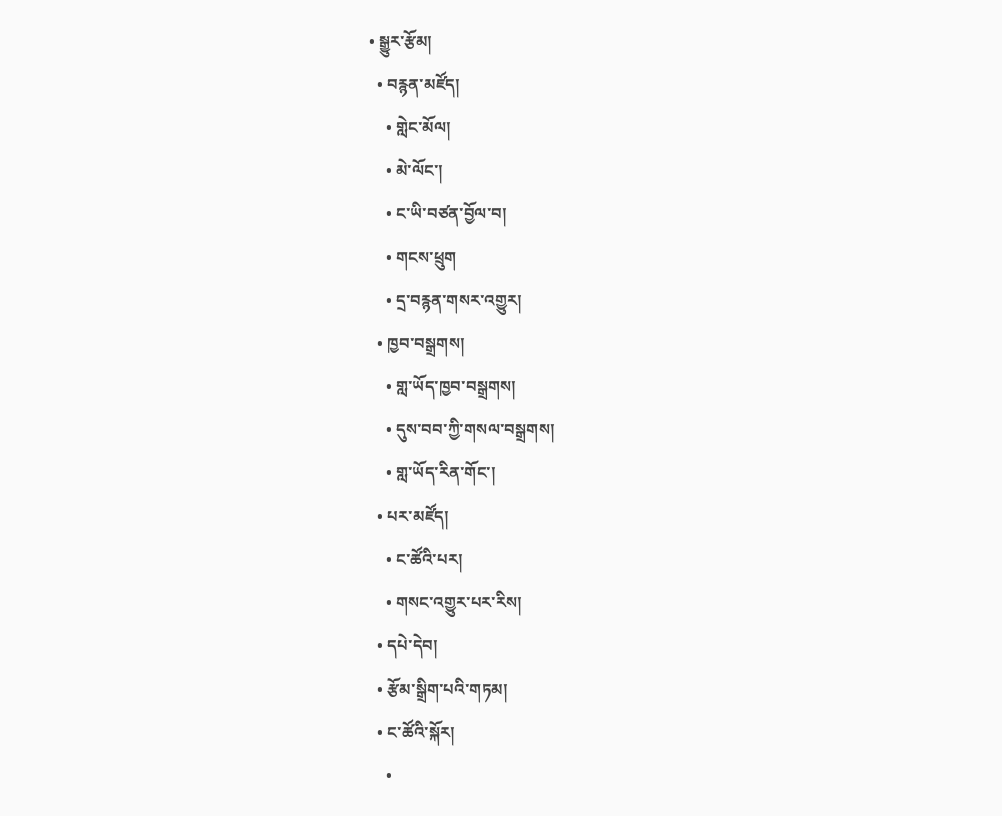• སྒྱུར་རྩོམ།
  • བརྙན་མཛོད།
    • གླེང་མོལ།
    • མེ་ལོང་།
    • ང་ཡི་བཙན་བྱོལ་བ།
    • གངས་ཕྲུག
    • དྲ་བརྙན་གསར་འགྱུར།
  • ཁྱབ་བསྒྲགས།
    • གླ་ཡོད་ཁྱབ་བསྒྲགས།
    • དུས་བབ་ཀྱི་གསལ་བསྒྲགས།
    • གླ་ཡོད་རིན་གོང་།
  • པར་མཛོད།
    • ང་ཚོའི་པར།
    • གསང་འགྱུར་པར་རིས།
  • དཔེ་དེབ།
  • རྩོམ་སྒྲིག་པའི་གཏམ།
  • ང་ཚོའི་སྐོར།
    •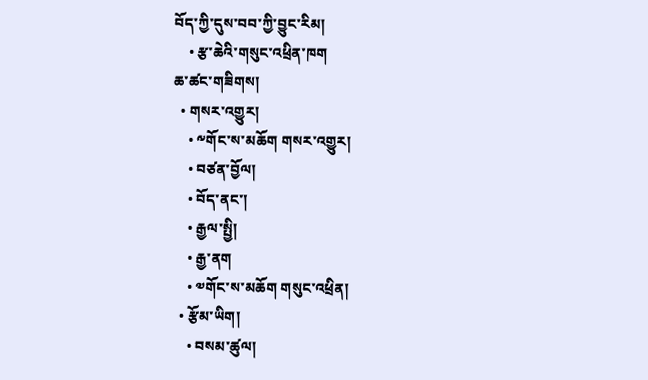བོད་ཀྱི་དུས་བབ་ཀྱི་བྱུང་རིམ།
    • རྩ་ཆེའི་གསུང་འཕྲིན་ཁག
ཆ་ཚང་གཟིགས།
  • གསར་འགྱུར།
    • ༸གོང་ས་མཆོག གསར་འགྱུར།
    • བཙན་བྱོལ།
    • བོད་ནང་།
    • རྒྱལ་སྤྱི།
    • རྒྱ་ནག
    • ༧གོང་ས་མཆོག གསུང་འཕྲིན།
  • རྩོམ་ཡིག།
    • བསམ་ཚུལ།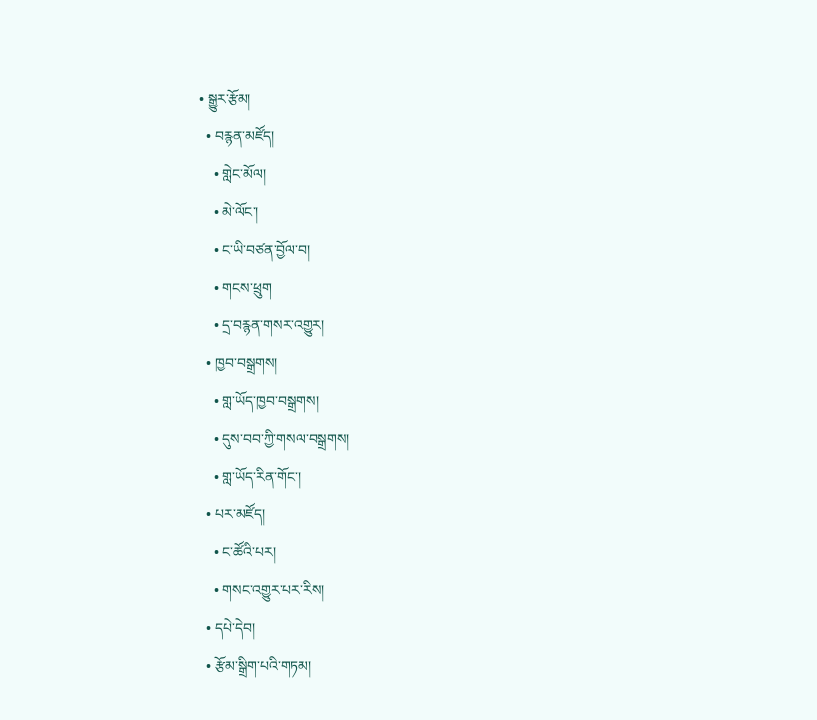• སྒྱུར་རྩོམ།
  • བརྙན་མཛོད།
    • གླེང་མོལ།
    • མེ་ལོང་།
    • ང་ཡི་བཙན་བྱོལ་བ།
    • གངས་ཕྲུག
    • དྲ་བརྙན་གསར་འགྱུར།
  • ཁྱབ་བསྒྲགས།
    • གླ་ཡོད་ཁྱབ་བསྒྲགས།
    • དུས་བབ་ཀྱི་གསལ་བསྒྲགས།
    • གླ་ཡོད་རིན་གོང་།
  • པར་མཛོད།
    • ང་ཚོའི་པར།
    • གསང་འགྱུར་པར་རིས།
  • དཔེ་དེབ།
  • རྩོམ་སྒྲིག་པའི་གཏམ།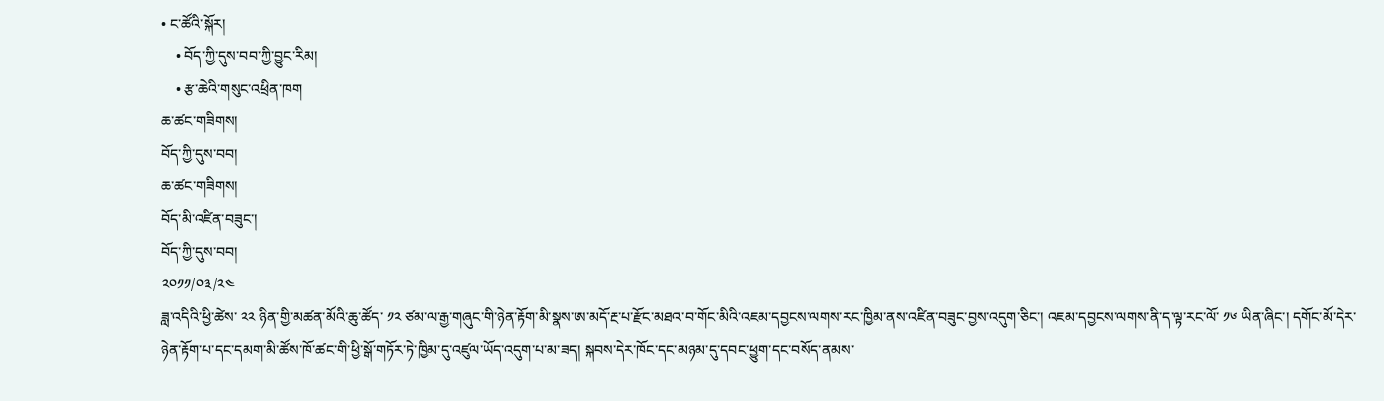• ང་ཚོའི་སྐོར།
    • བོད་ཀྱི་དུས་བབ་ཀྱི་བྱུང་རིམ།
    • རྩ་ཆེའི་གསུང་འཕྲིན་ཁག
ཆ་ཚང་གཟིགས།
བོད་ཀྱི་དུས་བབ།
ཆ་ཚང་གཟིགས།
བོད་མི་འཛིན་བཟུང་།
བོད་ཀྱི་དུས་བབ།
༢༠༡༡/༠༣/༢༤
ཟླ་འདིའི་ཕྱི་ཚེས་ ༢༢ ཉིན་གྱི་མཚན་མོའི་ཆུ་ཚོད་ ༡༢ ཙམ་ལ་རྒྱ་གཞུང་གི་ཉེན་རྟོག་མི་སྣས་ཨ་མདོ་རྔ་པ་རྫོང་མཐའ་བ་གོང་མིའི་འཇམ་དབྱངས་ལགས་རང་ཁྱིམ་ནས་འཛིན་བཟུང་བྱས་འདུག་ཅིང་། འཇམ་དབྱངས་ལགས་ནི་ད་ལྟ་རང་ལོ་ ༡༦ ཡིན་ཞིང་། དགོང་མོ་དེར་ཉེན་རྟོག་པ་དང་དམག་མི་ཚོས་ཁོ་ཚང་གི་ཕྱི་སྒོ་གཏོར་ཏེ་ཁྱིམ་དུ་འཛུལ་ཡོད་འདུག་པ་མ་ཟད། སྐབས་དེར་ཁོང་དང་མཉམ་དུ་དབང་ཕྱུག་དང་བསོད་ནམས་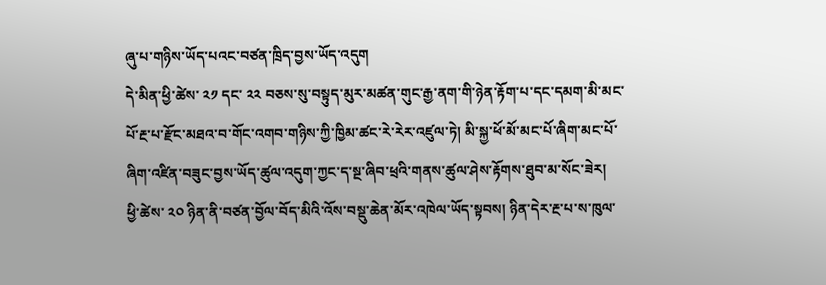ཞུ་པ་གཉིས་ཡོད་པའང་བཙན་ཁྲིད་བྱས་ཡོད་འདུག
དེ་མིན་ཕྱི་ཚེས་ ༢༡ དང་ ༢༢ བཅས་སུ་བསྟུད་མུར་མཚན་གུང་རྒྱ་ནག་གི་ཉེན་རྟོག་པ་དང་དམག་མི་མང་པོ་རྔ་པ་རྫོང་མཐའ་བ་གོང་འགབ་གཉིས་ཀྱི་ཁྱིམ་ཚང་རེ་རེར་འཛུལ་ཏེ། མི་སྐྱ་ཕོ་མོ་མང་པོ་ཞིག་མང་པོ་ཞིག་འཛིན་བཟུང་བྱས་ཡོད་ཚུལ་འདུག་ཀྱང་ད་སྔ་ཞིབ་ཕྲའི་གནས་ཚུལ་ཤེས་རྟོགས་ཐུབ་མ་སོང་ཟེར།
ཕྱི་ཚེས་ ༢༠ ཉིན་ནི་བཙན་བྱོལ་བོད་མིའི་འོས་བསྡུ་ཆེན་མོར་འཁེལ་ཡོད་སྟབས། ཉིན་དེར་རྔ་པ་ས་ཁུལ་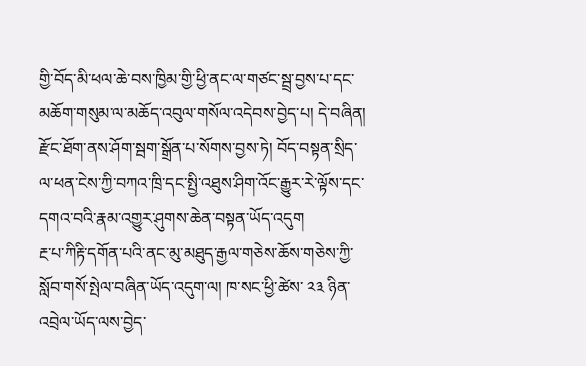གྱི་བོད་མི་ཕལ་ཆེ་བས་ཁྱིམ་གྱི་ཕྱི་ནང་ལ་གཙང་སྦྲ་བྱས་པ་དང་མཆོག་གསུམ་ལ་མཆོད་འབུལ་གསོལ་འདེབས་བྱེད་པ། དེ་བཞིན། རྫོང་ཐོག་ནས་ཤོག་སྦག་སྒྲོན་པ་སོགས་བྱས་ཏེ། བོད་བསྟན་སྲིད་ལ་ཕན་ངེས་ཀྱི་བཀའ་ཁྲི་དང་སྤྱི་འཐུས་ཤིག་འོང་རྒྱུར་རེ་ལྟོས་དང་དགའ་བའི་རྣམ་འགྱུར་ཤུགས་ཆེན་བསྟན་ཡོད་འདུག
རྔ་པ་ཀིརྟི་དགོན་པའི་ནང་མུ་མཐུད་རྒྱལ་གཅེས་ཆོས་གཅེས་ཀྱི་སློབ་གསོ་སྤེལ་བཞིན་ཡོད་འདུག་ལ། ཁ་སང་ཕྱི་ཚེས་ ༢༣ ཉིན་འབྲེལ་ཡོད་ལས་བྱེད་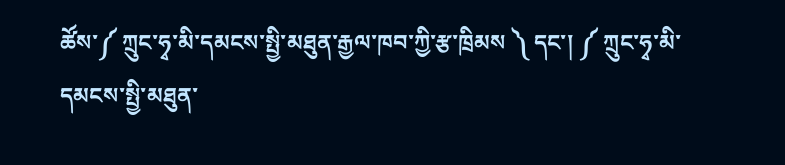ཚོས་༼ ཀྲུང་ཧྭ་མི་དམངས་སྤྱི་མཐུན་རྒྱལ་ཁབ་ཀྱི་རྩ་ཁྲིམས ༽ དང་། ༼ ཀྲུང་ཧྭ་མི་དམངས་སྤྱི་མཐུན་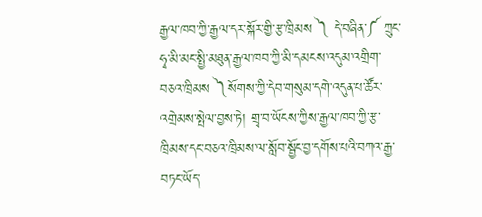རྒྱལ་ཁབ་ཀྱི་རྒྱལ་དར་སྐོར་གྱི་རྩ་ཁྲིམས ༽ དེ་བཞིན་༼ ཀྲུང་ཧྭ་མི་མང་སྤྱི་མཐུན་རྒྱལ་ཁབ་ཀྱི་མི་དམངས་འདུམ་འགྲིག་བཅའ་ཁྲིམས ༽སོགས་ཀྱི་དེབ་གསུམ་དགེ་འདུན་པ་ཚོར་འགྲེམས་སྤེལ་བྱས་ཏེ། གྲྭ་བ་ཡོངས་ཀྱིས་རྒྱལ་ཁབ་ཀྱི་རྩ་ཁྲིམས་དང་བཅའ་ཁྲིམས་ལ་སློབ་སྦྱོང་བྱ་དགོས་པའི་བཀའ་རྒྱ་བཏང་ཡོད་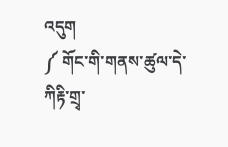འདུག
༼ གོང་གི་གནས་ཚུལ་དེ་ཀིརྟི་གྲྭ་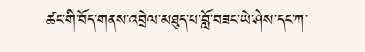ཚང་གི་བོད་གནས་འབྲེལ་མཐུད་པ་བློ་བཟང་ཡེ་ཤེས་དང་ཀ་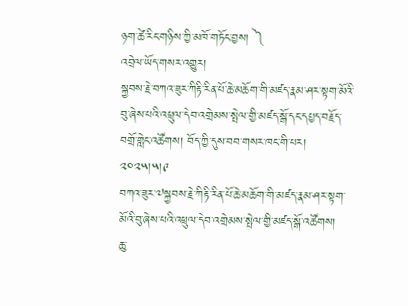ཉག་ཚེ་རིང་གཉིས་ཀྱི་མཁོ་གཏོང་བྱས། ༽
འབྲེལ་ཡོད་གསར་འགྱུར།
སྐྱབས་རྗེ་བཀའ་ཟུར་ཀིརྟི་རིན་པོ་ཆེ་མཆོག་གི་མཛད་རྣམ་ཤར་སྟག་མོའི་བུ་ཞེས་པའི་འཕྲུལ་དེབ་འགྲེམས་སྤེལ་གྱི་མཛད་སྒོ་དང་དཔྱད་བརྗོད་བགྲོ་གླེང་འཚོགས། བོད་ཀྱི་དུས་བབ་གསར་ཁང་གི་པར། ༢༠༢༥།༥།༩
བཀའ་ཟུར་༧སྐྱབས་རྗེ་ཀིརྟི་རིན་པོ་ཆེ་མཆོག་གི་མཛད་རྣམ་ཤར་སྟག་མོའི་བུ་ཞེས་པའི་འཕྲུལ་དེབ་འགྲེམས་སྤེལ་གྱི་མཛད་སྒོ་འཚོགས།
ཆུ་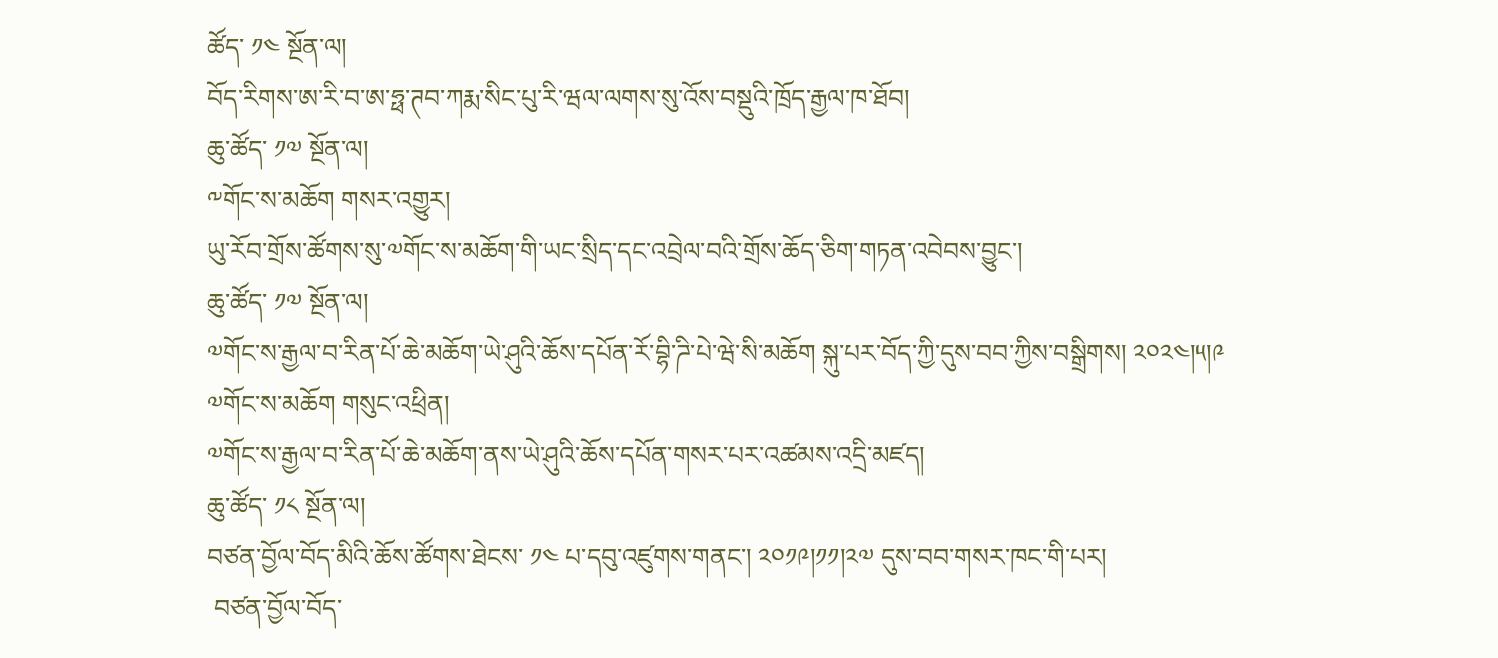ཚོད་ ༡༤ སྔོན་ལ།
བོད་རིགས་ཨ་རི་བ་ཨ་ཧྥ་ཊབ་ཀརྨ་སིང་པུ་རི་ཝལ་ལགས་སུ་འོས་བསྡུའི་ཁྲོད་རྒྱལ་ཁ་ཐོབ།
ཆུ་ཚོད་ ༡༧ སྔོན་ལ།
༸གོང་ས་མཆོག གསར་འགྱུར།
ཡུ་རོབ་གྲོས་ཚོགས་སུ་༧གོང་ས་མཆོག་གི་ཡང་སྲིད་དང་འབྲེལ་བའི་གྲོས་ཆོད་ཅིག་གཏན་འབེབས་བྱུང་།
ཆུ་ཚོད་ ༡༧ སྔོན་ལ།
༧གོང་ས་རྒྱལ་བ་རིན་པོ་ཆེ་མཆོག་ཡེ་ཤུའི་ཆོས་དཔོན་རོ་བྷི་ཌི་པེ་ཝེ་སི་མཆོག སྐུ་པར་བོད་ཀྱི་དུས་བབ་ཀྱིས་བསྒྲིགས། ༢༠༢༤།༥།༩
༧གོང་ས་མཆོག གསུང་འཕྲིན།
༧གོང་ས་རྒྱལ་བ་རིན་པོ་ཆེ་མཆོག་ནས་ཡེ་ཤུའི་ཆོས་དཔོན་གསར་པར་འཚམས་འདྲི་མཛད།
ཆུ་ཚོད་ ༡༨ སྔོན་ལ།
བཙན་བྱོལ་བོད་མིའི་ཆོས་ཚོགས་ཐེངས་ ༡༤ པ་དབུ་འཛུགས་གནང་། ༢༠༡༩།༡༡།༢༧ དུས་བབ་གསར་ཁང་གི་པར།
 བཙན་བྱོལ་བོད་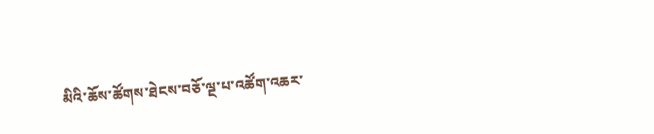མིའི་ཆོས་ཚོགས་ཐེངས་བཅོ་ལྔ་པ་འཚོག་འཆར་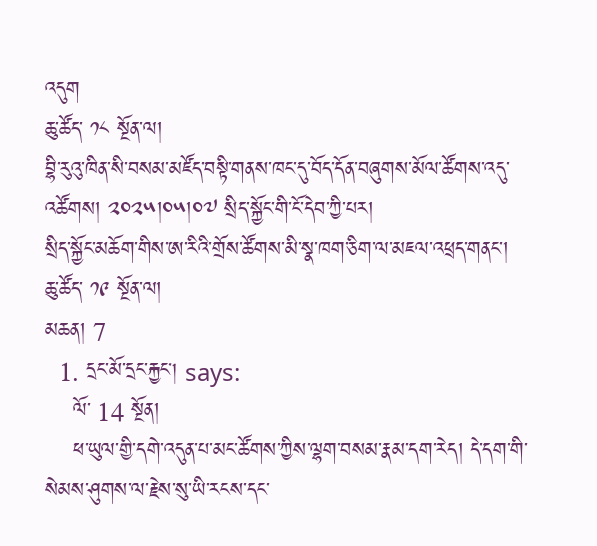འདུག
ཆུ་ཚོད་ ༡༨ སྔོན་ལ།
བྷི་རུའུ་ཁིན་སི་བསམ་མཛོད་བསྟི་གནས་ཁང་དུ་བོད་དོན་བཞུགས་མོལ་ཚོགས་འདུ་འཚོགས། ༢༠༢༥།༠༥།༠༧ སྲིད་སྐྱོང་གི་ངོ་དེབ་ཀྱི་པར།
སྲིད་སྐྱོང་མཆོག་གིས་ཨ་རིའི་གྲོས་ཚོགས་མི་སྣ་ཁག་ཅིག་ལ་མཇལ་འཕྲད་གནང་།
ཆུ་ཚོད་ ༡༩ སྔོན་ལ།
མཆན། 7
  1. དྲང་མོ་དྲང་རྐྱང། says:
    ལོ་ 14 སྔོན།
    ཕ་ཡུལ་གྱི་དགེ་འདུན་པ་མང་ཚོགས་ཀྱིས་ལྷག་བསམ་རྣམ་དག་རེད། དེ་དག་གི་སེམས་ཤུགས་ལ་རྗེས་སུ་ཡི་རངས་དང་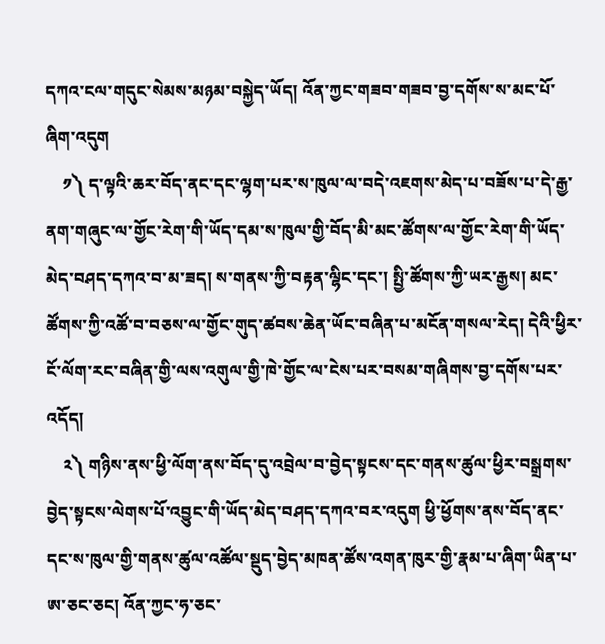དཀའ་ངལ་གདུང་སེམས་མཉམ་བསྐྱེད་ཡོད། འོན་ཀྱང་གཟབ་གཟབ་བྱ་དགོས་ས་མང་པོ་ཞིག་འདུག
    ༡༽ ད་ལྟའི་ཆར་བོད་ནང་དང་ལྷག་པར་ས་ཁུལ་ལ་བདེ་འཇགས་མེད་པ་བཟོས་པ་དེ་རྒྱ་ནག་གཞུང་ལ་གྱོང་རེག་གི་ཡོད་དམ་ས་ཁུལ་གྱི་བོད་མི་མང་ཚོགས་ལ་གྱོང་རེག་གི་ཡོད་མེད་བཤད་དཀའ་བ་མ་ཟད། ས་གནས་ཀྱི་བརྟན་ལྷིང་དང་། སྤྱི་ཚོགས་ཀྱི་ཡར་རྒྱས། མང་ཚོགས་ཀྱི་འཚོ་བ་བཅས་ལ་གྱོང་གུད་ཚབས་ཆེན་ཡོང་བཞིན་པ་མངོན་གསལ་རེད། དེའི་ཕྱིར་ངོ་ལོག་རང་བཞིན་གྱི་ལས་འགུལ་གྱི་ཁེ་གྱོང་ལ་ངེས་པར་བསམ་གཞིགས་བྱ་དགོས་པར་འདོད།
    ༢༽ གཉིས་ནས་ཕྱི་ལོག་ནས་བོད་དུ་འབྲེལ་བ་བྱེད་སྟངས་དང་གནས་ཚུལ་ཕྱིར་བསྒྲགས་བྱེད་སྟངས་ལེགས་པོ་འབྱུང་གི་ཡོད་མེད་བཤད་དཀའ་བར་འདུག ཕྱི་ཕྱོགས་ནས་བོད་ནང་དང་ས་ཁུལ་གྱི་གནས་ཚུལ་འཚོལ་སྡུད་བྱེད་མཁན་ཚོས་འགན་ཁུར་གྱི་རྣམ་པ་ཞིག་ཡིན་པ་ཨ་ཅང་ཅང། འོན་ཀྱང་ཧ་ཅང་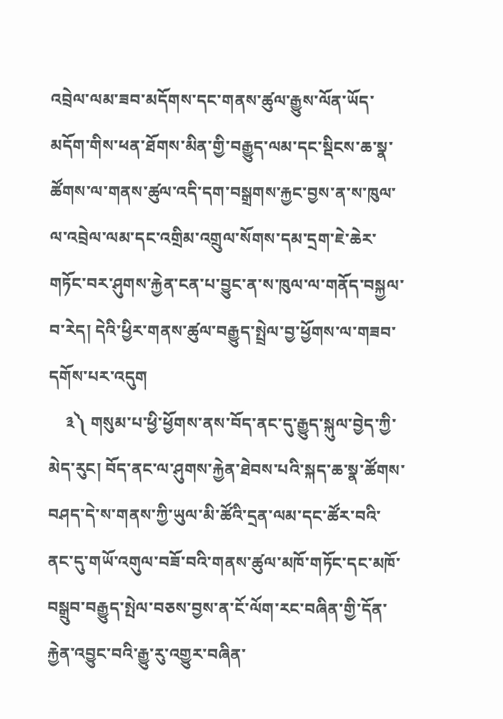འབྲེལ་ལམ་ཟབ་མདོགས་དང་གནས་ཚུལ་རྒྱུས་ལོན་ཡོད་མདོག་གིས་ཕན་ཐོགས་མིན་གྱི་བརྒྱུད་ལམ་དང་སྡིངས་ཆ་སྣ་ཚོགས་ལ་གནས་ཚུལ་འདི་དག་བསྒྲགས་རྐྱང་བྱས་ན་ས་ཁུལ་ལ་འབྲེལ་ལམ་དང་འགྲིམ་འགྲུལ་སོགས་དམ་དྲག་ཇེ་ཆེར་གཏོང་བར་ཤུགས་རྐྱེན་ངན་པ་བྱུང་ན་ས་ཁུལ་ལ་གནོད་བསྐྱལ་བ་རེད། དེའི་ཕྱིར་གནས་ཚུལ་བརྒྱུད་སྤྲེལ་བྱ་ཕྱོགས་ལ་གཟབ་དགོས་པར་འདུག
    ༣༽ གསུམ་པ་ཕྱི་ཕྱོགས་ནས་བོད་ནང་དུ་རྒྱུད་སྐུལ་བྱེད་ཀྱི་མེད་རུང། བོད་ནང་ལ་ཤུགས་རྐྱེན་ཐེབས་པའི་སྐད་ཆ་སྣ་ཚོགས་བཤད་དེ་ས་གནས་ཀྱི་ཡུལ་མི་ཚོའི་དྲན་ལམ་དང་ཚོར་བའི་ནང་དུ་གཡོ་འགུལ་བཟོ་བའི་གནས་ཚུལ་མཁོ་གཏོང་དང་མཁོ་བསྒྲུབ་བརྒྱུད་སྤེལ་བཅས་བྱས་ན་ངོ་ལོག་རང་བཞིན་གྱི་དོན་རྐྱེན་འབྱུང་བའི་རྒྱུ་རུ་འགྱུར་བཞིན་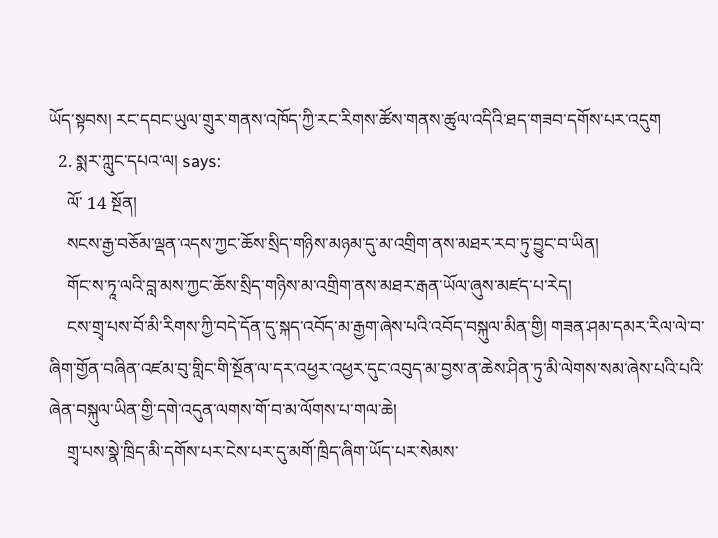ཡོད་སྟབས། རང་དབང་ཡུལ་གྲུར་གནས་འཁོད་ཀྱི་རང་རིགས་ཚོས་གནས་ཚུལ་འདིའི་ཐད་གཟབ་དགོས་པར་འདུག
  2. སྨར་ཀླུང་དཔའ་ལ། says:
    ལོ་ 14 སྔོན།
    སངས་རྒྱ་བཅོམ་ལྡན་འདས་ཀྱང་ཆོས་སྲིད་གཉིས་མཉམ་དུ་མ་འགྲིག་ནས་མཐར་རབ་ཏུ་བྱུང་བ་ཡིན།
    གོང་ས་ཏཱ་ལའི་བླ་མས་ཀྱང་ཆོས་སྲིད་གཉིས་མ་འགྲིག་ནས་མཐར་རྒན་ཡོལ་ཞུས་མཛད་པ་རེད།
    ངས་གྲྭ་པས་བོ་མི་རིགས་ཀྱི་བདེ་དོན་དུ་སྐད་འབོད་མ་རྒྱག་ཞེས་པའི་འབོད་བསྐུལ་མིན་གྱི། གཟན་ཤམ་དམར་རིལ་ལེ་བ་ཞིག་གྱོན་བཞིན་འཛམ་བུ་གླིང་གི་སྔོན་ལ་དར་འཕྱར་འཕྱར་དུང་འབུད་མ་བྱས་ན་ཆེས་ཤིན་ཏུ་མི་ལེགས་སམ་ཞེས་པའི་པའི་ཞེན་བསྐུལ་ཡིན་གྱི་དགེ་འདུན་ལགས་གོ་བ་མ་ལོགས་པ་གལ་ཆེ།
    གྲྭ་པས་སྣེ་ཁྲིད་མི་དགོས་པར་ངེས་པར་དུ་མགོ་ཁྲིད་ཞིག་ཡོད་པར་སེམས་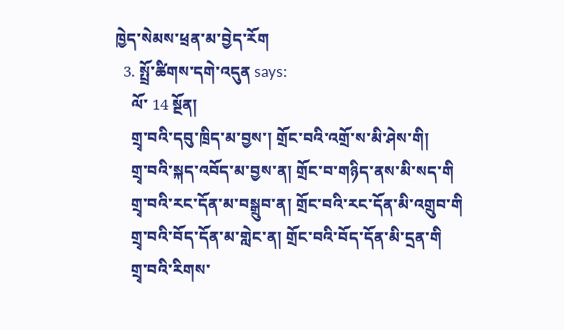ཁྱེད་སེམས་ཕྲན་མ་བྱེད་རོག
  3. སྤྲོ་ཚིགས་དགེ་འདུན says:
    ལོ་ 14 སྔོན།
    གྲྭ་བའི་དབུ་ཁྲིད་མ་བྱས་། གྲོང་བའི་འགྲོ་ས་མི་ཤེས་གི།
    གྲྭ་བའི་སྐད་འབོད་མ་བྱས་ན། གྲོང་བ་གཉིད་ནས་མི་སད་གི
    གྲྭ་བའི་རང་དོན་མ་བསྒྲུབ་ན། གྲོང་བའི་རང་དོན་མི་འགྲུབ་གི
    གྲྭ་བའི་བོད་དོན་མ་གླེང་ན། གྲོང་བའི་བོད་དོན་མི་དྲན་གི
    གྲྭ་བའི་རིགས་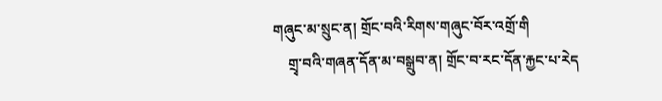གཞུང་མ་སྲུང་ན། གྲོང་བའི་རིགས་གཞུང་བོར་འགྲོ་གི
    གྲྭ་བའི་གཞན་དོན་མ་བསྒྲུབ་ན། གྲོང་བ་རང་དོན་རྐྱང་པ་རེད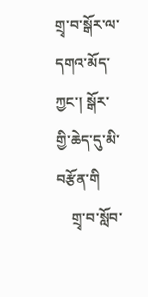གྲྭ་བ་སྒོར་ལ་དགའ་མོད་ཀྱང་། སྒོར་གྱི་ཆེད་དུ་མི་བརྩོན་གི
    གྲྭ་བ་སློབ་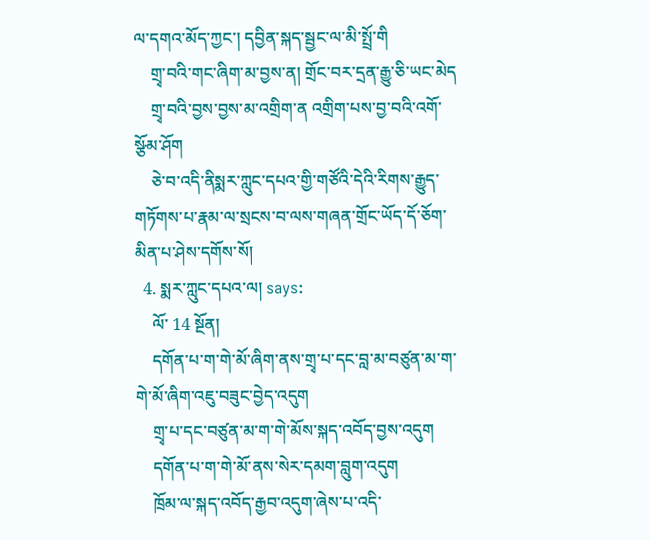ལ་དགའ་མོད་ཀྱང་། དབྱིན་སྐད་སྦྱང་ལ་མི་སྤྲོ་གི
    གྲྭ་བའི་གང་ཞིག་མ་བྱས་ན། གྲོང་བར་དྲན་རྒྱུ་ཅི་ཡང་མེད
    གྲྭ་བའི་བྱས་བྱས་མ་འགྲིག་ན འགྲིག་པས་བྱ་བའི་འགོ་སྩོམ་ཤོག
    ཅེ་བ་འདི་ནིསྨར་ཀླུང་དཔའ་གྱི་གཙོའི་དེའི་རིགས་རྒྱུད་གཏོགས་པ་རྣམ་ལ་སྲངས་བ་ལས་གཞན་གྲོང་ཡོད་དོ་ཅོག་མིན་པ་ཤེས་དགོས་སོ།
  4. སྨར་ཀླུང་དཔའ་ལ། says:
    ལོ་ 14 སྔོན།
    དགོན་པ་ག་གེ་མོ་ཞིག་ནས་གྲྭ་པ་དང་བླ་མ་བཙུན་མ་ག་གེ་མོ་ཞིག་འཇུ་བཟུང་བྱེད་འདུག
    གྲྭ་པ་དང་བཙུན་མ་ག་གེ་མོས་སྐད་འབོད་བྱས་འདུག
    དགོན་པ་ག་གེ་མོ་ནས་སེར་དམག་བླུག་འདུག
    ཁྲོམ་ལ་སྐད་འབོད་རྒྱབ་འདུག་ཞེས་པ་འདི་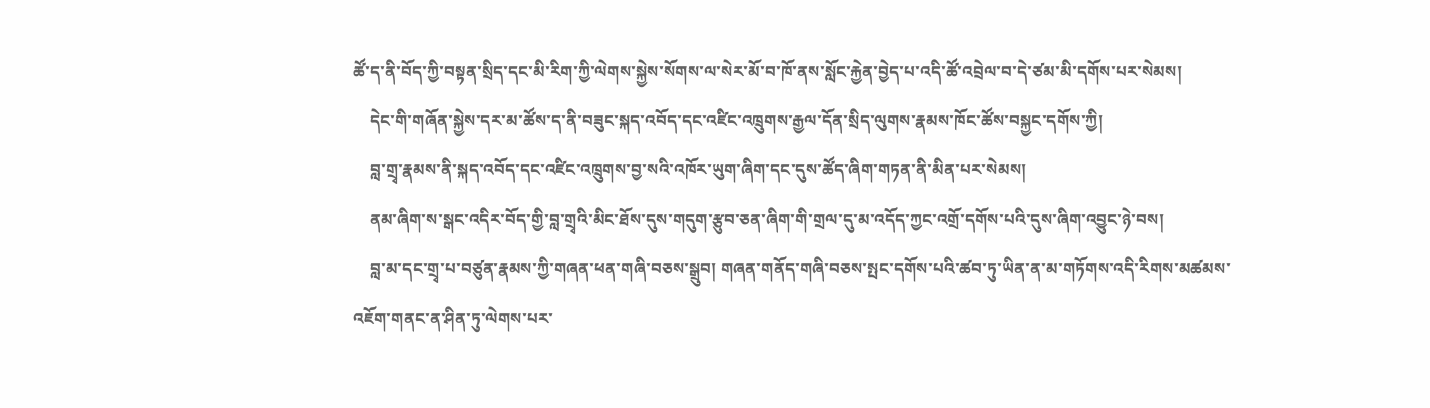ཚོ་ད་ནི་བོད་ཀྱི་བསྟན་སྲིད་དང་མི་རིག་ཀྱི་ལེགས་སྐྱེས་སོགས་ལ་སེར་མོ་བ་ཁོ་ནས་སློང་རྐྱེན་བྱེད་པ་འདི་ཚོ་འབྲེལ་བ་དེ་ཙམ་མི་དགོས་པར་སེམས།
    དེང་གི་གཞོན་སྐྱེས་དར་མ་ཚོས་ད་ནི་བཟུང་སྐད་འབོད་དང་འཛིང་འཁྲུགས་རྒྱལ་དོན་སྲིད་ལུགས་རྣམས་ཁོང་ཚོས་བསྐྱང་དགོས་ཀྱི།
    བླ་གྲྭ་རྣམས་ནི་སྐད་འབོད་དང་འཛིང་འཁྲུགས་བྱ་སའི་འཁོར་ཡུག་ཞིག་དང་དུས་ཚོད་ཞིག་གཏན་ནི་མིན་པར་སེམས།
    ནམ་ཞིག་ས་སྒང་འདིར་བོད་གྱི་བླ་གྲྭའི་མིང་ཐོས་དུས་གདུག་རྩུབ་ཅན་ཞིག་གི་གྲལ་དུ་མ་འདོད་ཀྱང་འགྲོ་དགོས་པའི་དུས་ཞིག་འབྱུང་ཉེ་བས།
    བླ་མ་དང་གྲྭ་པ་བཙུན་རྣམས་ཀྱི་གཞན་ཕན་གཞི་བཅས་སྒྲུབ། གཞན་གནོད་གཞི་བཅས་སྤང་དགོས་པའི་ཚབ་ཏུ་ཡིན་ན་མ་གཏོགས་འདི་རིགས་མཚམས་འཇོག་གནང་ན་ཤིན་ཏུ་ལེགས་པར་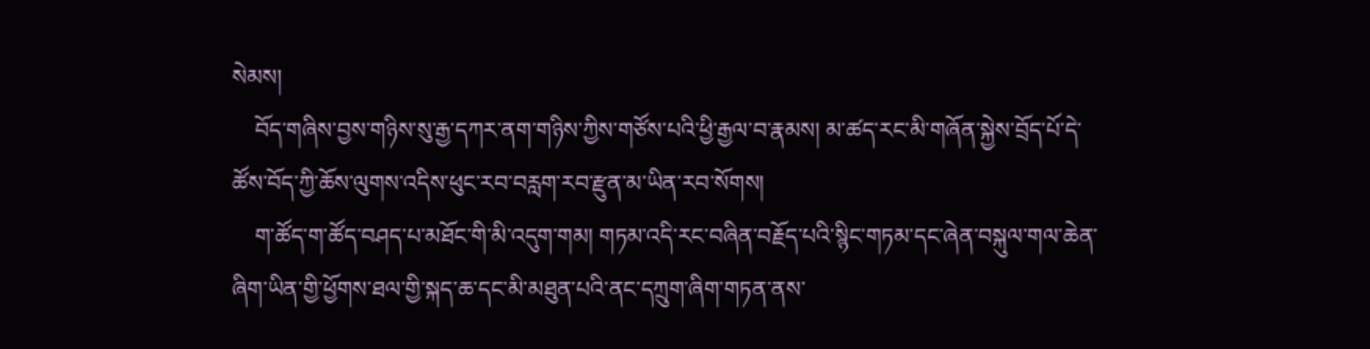སེམས།
    བོད་གཞིས་བྱས་གཉིས་སུ་རྒྱ་དཀར་ནག་གཉིས་ཀྱིས་གཙོས་པའི་ཕྱི་རྒྱལ་བ་རྣམས། མ་ཚད་རང་མི་གཞོན་སྐྱེས་བྲོད་པོ་དེ་ཚོས་བོད་ཀྱི་ཆོས་ལུགས་འདིས་ཕུང་རབ་བརླག་རབ་རྫུན་མ་ཡིན་རབ་སོགས།
    ག་ཚོད་ག་ཚོད་བཤད་པ་མཐོང་གི་མི་འདུག་གམ། གཏམ་འདི་རང་བཞིན་བརྗོད་པའི་སྙིང་གཏམ་དང་ཞེན་བསྐུལ་གལ་ཆེན་ཞིག་ཡིན་གྱི་ཕྱོགས་ཐལ་གྱི་སྐད་ཆ་དང་མི་མཐུན་པའི་ནང་དཀྲུག་ཞིག་གཏན་ནས་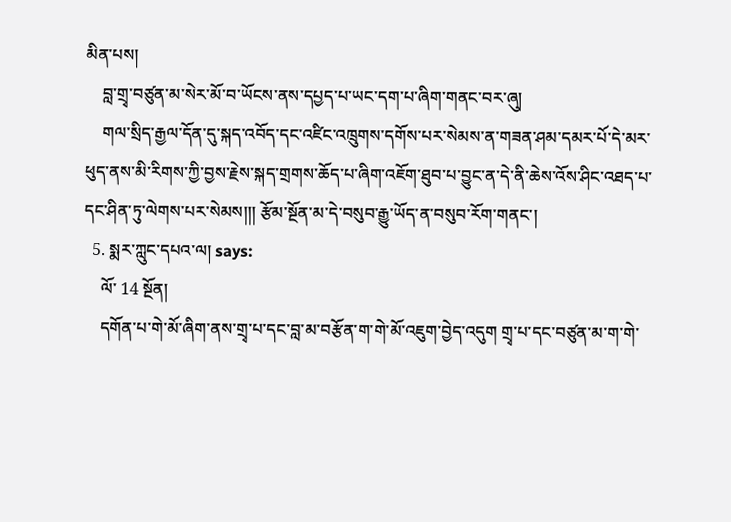མིན་པས།
    བླ་གྲྭ་བཙུན་མ་སེར་མོ་བ་ཡོངས་ནས་དཔྱད་པ་ཡང་དག་པ་ཞིག་གནང་བར་ཞུ།
    གལ་སྲིད་རྒྱལ་དོན་དུ་སྐད་འབོད་དང་འཛིང་འཁྲུགས་དགོས་པར་སེམས་ན་གཟན་ཤམ་དམར་པོ་དེ་མར་ཕུད་ནས་མི་རིགས་ཀྱི་བྱས་རྗེས་སྐད་གྲགས་ཆོད་པ་ཞིག་འཇོག་ཐུབ་པ་བྱུང་ན་དེ་ནི་ཆེས་འོས་ཤིང་འཐད་པ་དང་ཤིན་ཏུ་ལེགས་པར་སེམས།།། རྩོམ་སྔོན་མ་དེ་བསུབ་རྒྱུ་ཡོད་ན་བསུབ་རོག་གནང་།
  5. སྨར་ཀླུང་དཔའ་ལ། says:
    ལོ་ 14 སྔོན།
    དགོན་པ་གེ་མོ་ཞིག་ནས་གྲྭ་པ་དང་བླ་མ་བརྩོན་ག་གེ་མོ་འཇུག་བྱེད་འདུག གྲྭ་པ་དང་བཙུན་མ་ག་གེ་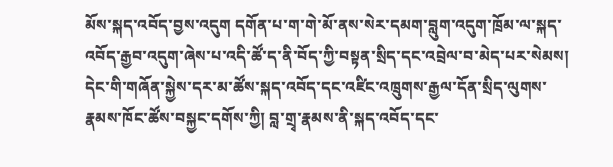མོས་སྐད་འབོད་བྱས་འདུག དགོན་པ་ག་གེ་མོ་ནས་སེར་དམག་བླུག་འདུག་ཁྲོམ་ལ་སྐད་འབོད་རྒྱབ་འདུག་ཞེས་པ་འདི་ཚོ་ད་ནི་བོད་ཀྱི་བསྟན་སྲིད་དང་འབྲེལ་བ་མེད་པར་སེམས། དེང་གི་གཞོན་སྐྱེས་དར་མ་ཚོས་སྐད་འབོད་དང་འཛིང་འཁྲུགས་རྒྱལ་དོན་སྲིད་ལུགས་རྣམས་ཁོང་ཚོས་བསྐྱང་དགོས་ཀྱི། བླ་གྲྭ་རྣམས་ནི་སྐད་འབོད་དང་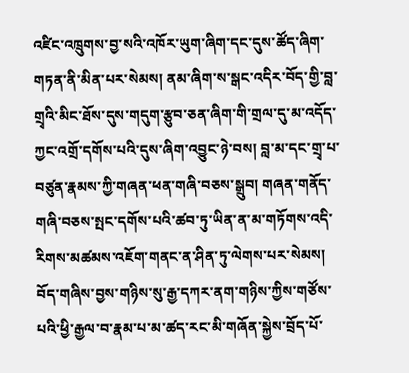འཛིང་འཁྲུགས་བྱ་སའི་འཁོར་ཡུག་ཞིག་དང་དུས་ཚོད་ཞིག་གཏན་ནི་མིན་པར་སེམས། ནམ་ཞིག་ས་སྒང་འདིར་བོད་གྱི་བླ་གྲྭའི་མིང་ཐོས་དུས་གདུག་རྩུབ་ཅན་ཞིག་གི་གྲལ་དུ་མ་འདོད་ཀྱང་འགྲོ་དགོས་པའི་དུས་ཞིག་འབྱུང་ཉེ་བས། བླ་མ་དང་གྲྭ་པ་བཙུན་རྣམས་ཀྱི་གཞན་ཕན་གཞི་བཅས་སྒྲུབ། གཞན་གནོད་གཞི་བཅས་སྤང་དགོས་པའི་ཚབ་ཏུ་ཡིན་ན་མ་གཏོགས་འདི་རིགས་མཚམས་འཇོག་གནང་ན་ཤིན་ཏུ་ལེགས་པར་སེམས། བོད་གཞིས་བྱས་གཉིས་སུ་རྒྱ་དཀར་ནག་གཉིས་ཀྱིས་གཙོས་པའི་ཕྱི་རྒྱལ་བ་རྣམ་པ་མ་ཚད་རང་མི་གཞོན་སྐྱེས་བྲོད་པོ་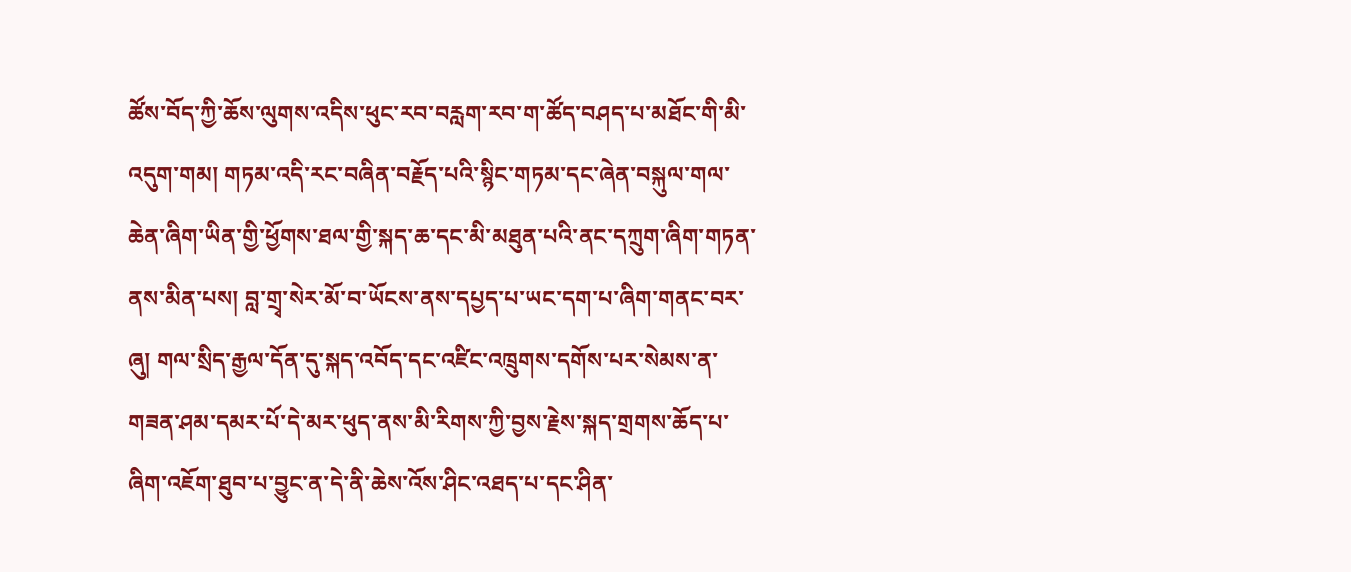ཚོས་བོད་ཀྱི་ཆོས་ལུགས་འདིས་ཕུང་རབ་བརླག་རབ་ག་ཚོད་བཤད་པ་མཐོང་གི་མི་འདུག་གམ། གཏམ་འདི་རང་བཞིན་བརྗོད་པའི་སྙིང་གཏམ་དང་ཞེན་བསྐུལ་གལ་ཆེན་ཞིག་ཡིན་གྱི་ཕྱོགས་ཐལ་གྱི་སྐད་ཆ་དང་མི་མཐུན་པའི་ནང་དཀྲུག་ཞིག་གཏན་ནས་མིན་པས། བླ་གྲྭ་སེར་མོ་བ་ཡོངས་ནས་དཔྱད་པ་ཡང་དག་པ་ཞིག་གནང་བར་ཞུ། གལ་སྲིད་རྒྱལ་དོན་དུ་སྐད་འབོད་དང་འཛིང་འཁྲུགས་དགོས་པར་སེམས་ན་གཟན་ཤམ་དམར་པོ་དེ་མར་ཕུད་ནས་མི་རིགས་ཀྱི་བྱས་རྗེས་སྐད་གྲགས་ཆོད་པ་ཞིག་འཇོག་ཐུབ་པ་བྱུང་ན་དེ་ནི་ཆེས་འོས་ཤིང་འཐད་པ་དང་ཤིན་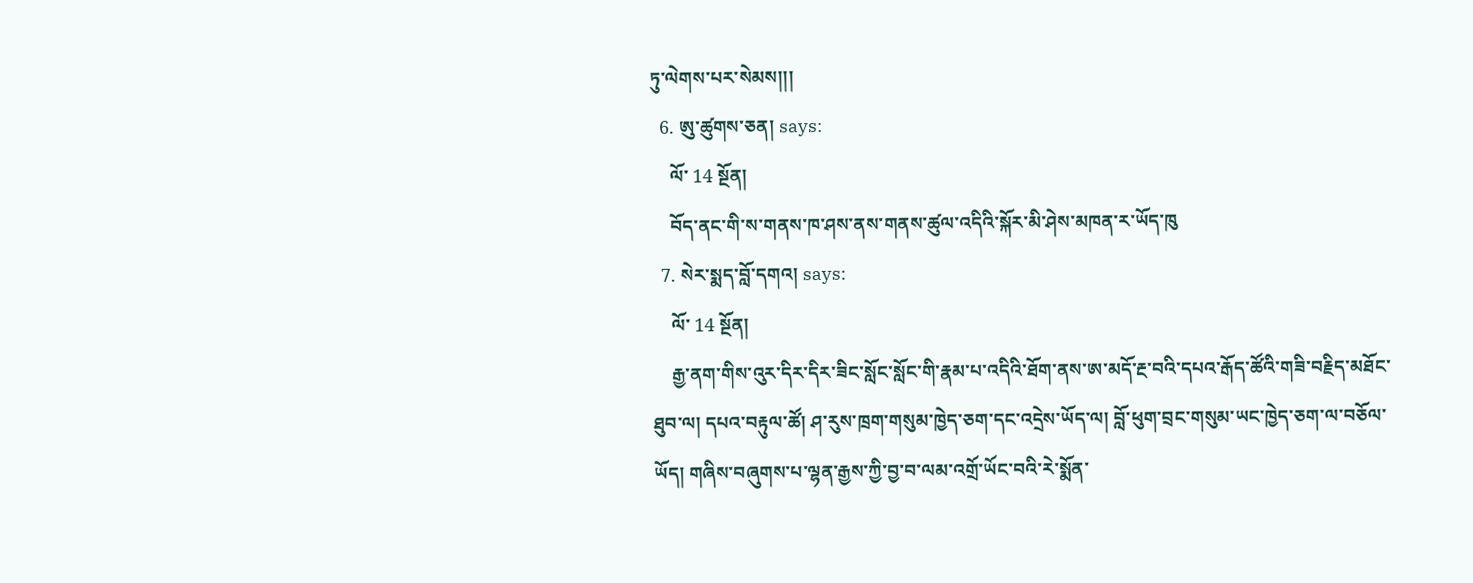ཏུ་ལེགས་པར་སེམས།།།
  6. ཨུ་ཚུགས་ཅན། says:
    ལོ་ 14 སྔོན།
    བོད་ནང་གི་ས་གནས་ཁ་ཤས་ནས་གནས་ཚུལ་འདིའི་སྐོར་མི་ཤེས་མཁན་ར་ཡོད་ཁུ
  7. སེར་སྨད་བློ་དགའ། says:
    ལོ་ 14 སྔོན།
    རྒྱ་ནག་གིས་འུར་དིར་དིར་ཟིང་སློང་སློང་གི་རྣམ་པ་འདིའི་ཐོག་ནས་ཨ་མདོ་རྔ་བའི་དཔའ་རྒོད་ཚོའི་གཟི་བརྗིད་མཐོང་ཐུབ་ལ། དཔའ་བརྟུལ་ཚོ། ཤ་རུས་ཁྲག་གསུམ་ཁྱེད་ཅག་དང་འདྲེས་ཡོད་ལ། བློ་ཕུག་བྲང་གསུམ་ཡང་ཁྱེད་ཅག་ལ་བཅོལ་ཡོད། གཞིས་བཞུགས་པ་ལྷན་རྒྱས་ཀྱི་བྱ་བ་ལམ་འགྲོ་ཡོང་བའི་རེ་སྨོན་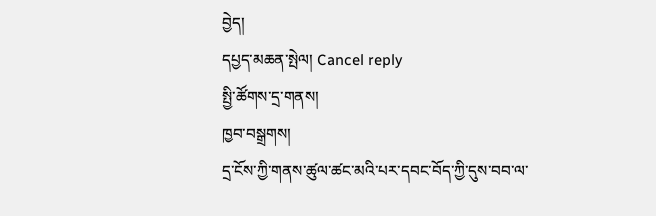བྱེད།
དཔྱད་མཆན་སྤེལ། Cancel reply
སྤྱི་ཚོགས་དྲ་གནས།
ཁྱབ་བསྒྲགས།
དྲ་ངོས་ཀྱི་གནས་ཚུལ་ཚང་མའི་པར་དབང་བོད་ཀྱི་དུས་བབ་ལ་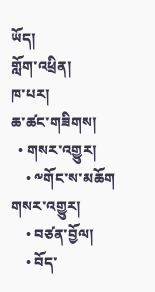ཡོད།
གློག་འཕྲིན།
ཁ་པར།
ཆ་ཚང་གཟིགས།
  • གསར་འགྱུར།
    • ༸གོང་ས་མཆོག གསར་འགྱུར།
    • བཙན་བྱོལ།
    • བོད་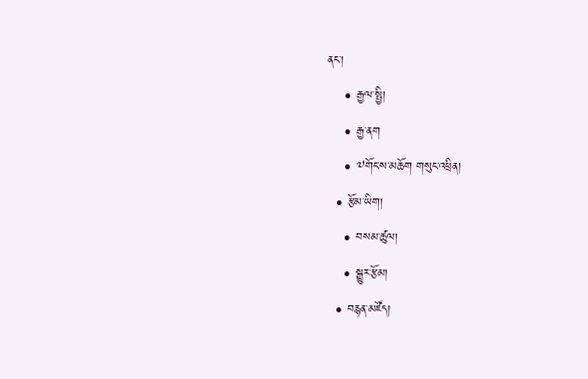ནང་།
    • རྒྱལ་སྤྱི།
    • རྒྱ་ནག
    • ༧གོང་ས་མཆོག གསུང་འཕྲིན།
  • རྩོམ་ཡིག།
    • བསམ་ཚུལ།
    • སྒྱུར་རྩོམ།
  • བརྙན་མཛོད།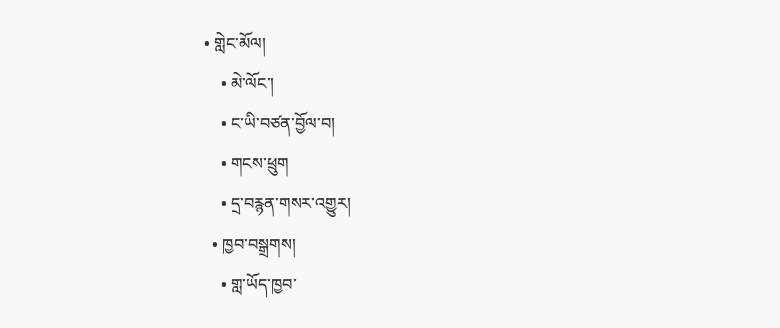• གླེང་མོལ།
    • མེ་ལོང་།
    • ང་ཡི་བཙན་བྱོལ་བ།
    • གངས་ཕྲུག
    • དྲ་བརྙན་གསར་འགྱུར།
  • ཁྱབ་བསྒྲགས།
    • གླ་ཡོད་ཁྱབ་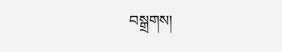བསྒྲགས།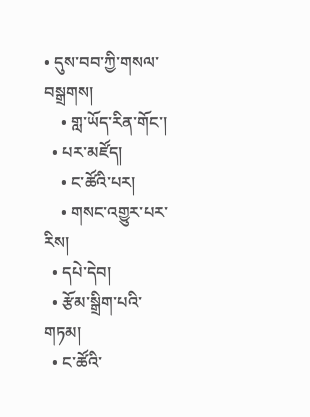• དུས་བབ་ཀྱི་གསལ་བསྒྲགས།
    • གླ་ཡོད་རིན་གོང་།
  • པར་མཛོད།
    • ང་ཚོའི་པར།
    • གསང་འགྱུར་པར་རིས།
  • དཔེ་དེབ།
  • རྩོམ་སྒྲིག་པའི་གཏམ།
  • ང་ཚོའི་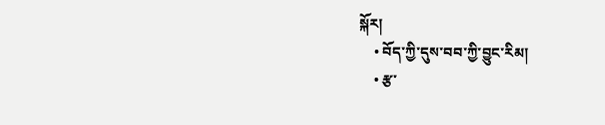སྐོར།
    • བོད་ཀྱི་དུས་བབ་ཀྱི་བྱུང་རིམ།
    • རྩ་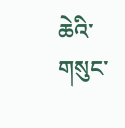ཆེའི་གསུང་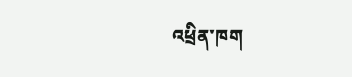འཕྲིན་ཁག